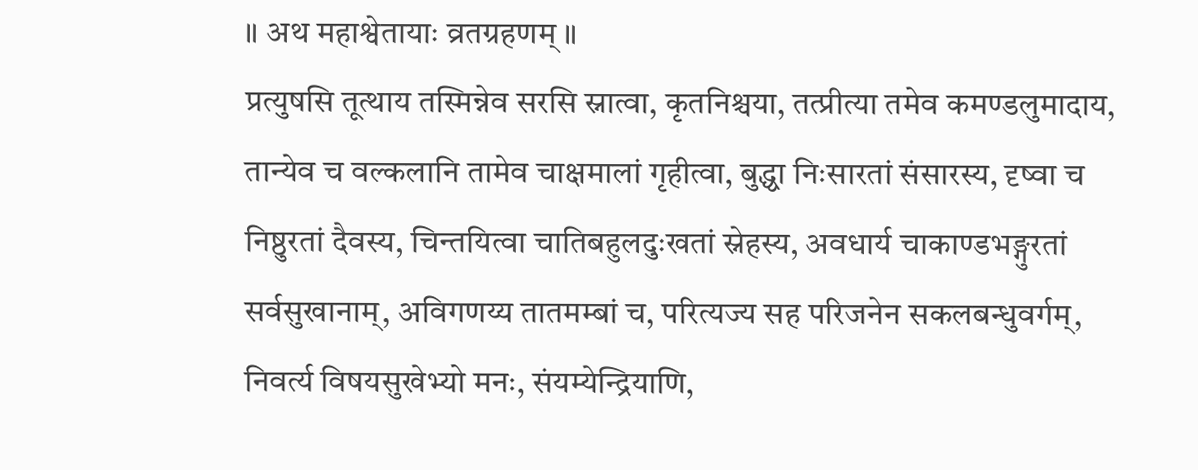॥ अथ महाश्वेतायाः व्रतग्रहणम् ॥
प्रत्युषसि तूत्थाय तस्मिन्नेव सरसि स्नात्वा, कृतनिश्चया, तत्प्रीत्या तमेव कमण्डलुमादाय, तान्येव च वल्कलानि तामेव चाक्षमालां गृहीत्वा, बुद्ध्वा निःसारतां संसारस्य, दृष्वा च निष्ठुरतां दैवस्य, चिन्तयित्वा चातिबहुलदुःखतां स्नेहस्य, अवधार्य चाकाण्डभङ्गुरतां सर्वसुखानाम्, अविगणय्य तातमम्बां च, परित्यज्य सह परिजनेन सकलबन्धुवर्गम्, निवर्त्य विषयसुखेभ्यो मनः, संयम्येन्द्रियाणि,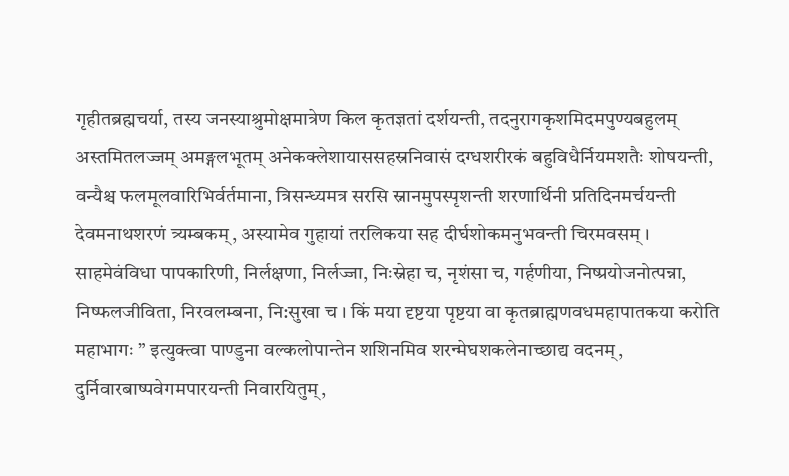गृहीतब्रह्मचर्या, तस्य जनस्याश्रुमोक्षमात्रेण किल कृतज्ञतां दर्शयन्ती, तदनुरागकृशमिदमपुण्यबहुलम् अस्तमितलज्जम् अमङ्गलभूतम् अनेकक्लेशायाससहस्रनिवासं दग्धशरीरकं बहुविधैर्नियमशतैः शोषयन्ती, वन्यैश्च फलमूलवारिभिर्वर्तमाना, त्रिसन्ध्यमत्र सरसि स्नानमुपस्पृशन्ती शरणार्थिनी प्रतिदिनमर्चयन्ती देवमनाथशरणं त्र्यम्बकम्, अस्यामेव गुहायां तरलिकया सह दीर्घशोकमनुभवन्ती चिरमवसम् । साहमेवंविधा पापकारिणी, निर्लक्षणा, निर्लज्जा, निःस्नेहा च, नृशंसा च, गर्हणीया, निष्प्रयोजनोत्पन्ना, निष्फलजीविता, निरवलम्बना, नि:सुखा च । किं मया दृष्टया पृष्टया वा कृतब्राह्मणवधमहापातकया करोति महाभागः ” इत्युक्त्वा पाण्डुना वल्कलोपान्तेन शशिनमिव शरन्मेघशकलेनाच्छाद्य वदनम्, दुर्निवारबाष्पवेगमपारयन्ती निवारयितुम्,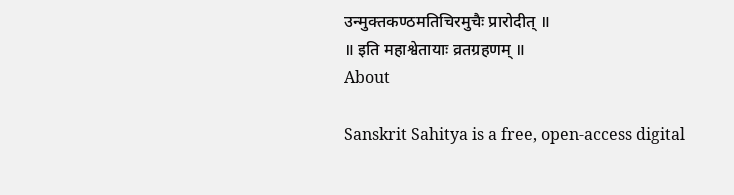उन्मुक्तकण्ठमतिचिरमुचैः प्रारोदीत् ॥
॥ इति महाश्वेतायाः व्रतग्रहणम् ॥
About

Sanskrit Sahitya is a free, open-access digital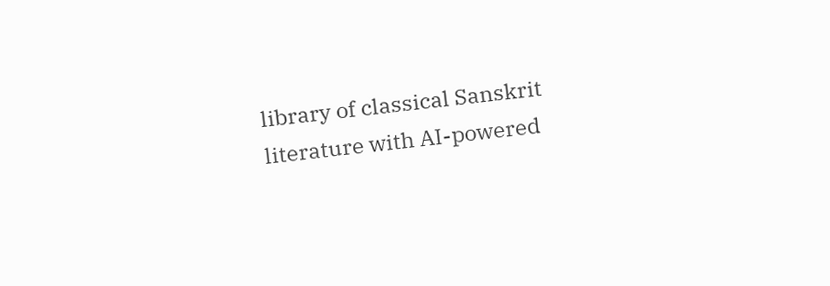library of classical Sanskrit literature with AI-powered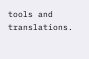tools and translations.